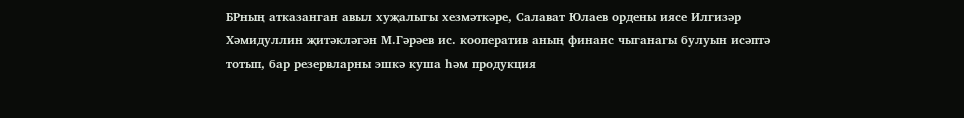БРның атказанган авыл хуҗалыгы хезмәткәре, Салават Юлаев ордены иясе Илгизәр Хәмидуллин җитәкләгән М.Гәрәев ис. кооператив аның финанс чыганагы булуын исәптә тотып, бар резервларны эшкә куша һәм продукция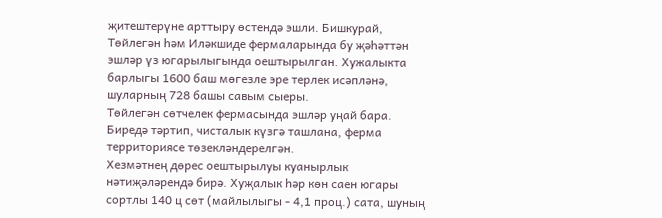җитештерүне арттыру өстендә эшли. Бишкурай, Төйлегән һәм Иләкшиде фермаларында бу җәһәттән эшләр үз югарылыгында оештырылган. Хужалыкта барлыгы 1600 баш мөгезле эре терлек исәпләнә, шуларның 728 башы савым сыеры.
Төйлегән сөтчелек фермасында эшләр уңай бара. Биредә тәртип, чисталык күзгә ташлана, ферма территориясе төзекләндерелгән.
Хезмәтнең дөрес оештырылуы куанырлык нәтиҗәләрендә бирә. Хуҗалык һәр көн саен югары сортлы 140 ц сөт (майлылыгы - 4,1 проц.) сата, шуның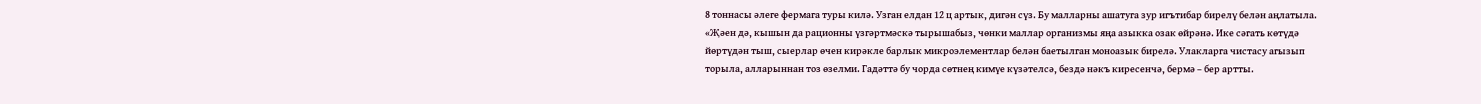8 тоннасы әлеге фермага туры килә. Узган елдан 12 ц артык, дигән сүз. Бу малларны ашатуга зур игътибар бирелү белән аңлатыла. «Җәен дә, кышын да рационны үзгәртмәскә тырышабыз, чөнки маллар организмы яңа азыкка озак өйрәнә. Ике сәгать көтүдә йөртүдән тыш, сыерлар өчен кирәкле барлык микроэлементлар белән баетылган моноазык бирелә. Улакларга чистасу агызып торыла, алларыннан тоз өзелми. Гадәттә бу чорда сөтнең кимүе күзәтелсә, бездә нәкъ киресенчә, бермә – бер артты.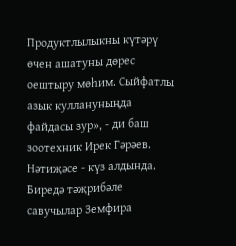Продуктлылыкны күтәрү өчен ашатуны дөрес оештыру мөһим. Сыйфатлы азык куллануныңда файдасы зур», - ди баш зоотехник Ирек Гәрәев.
Нәтиҗәсе - күз алдында. Биредә тәҗрибәле савучылар Земфира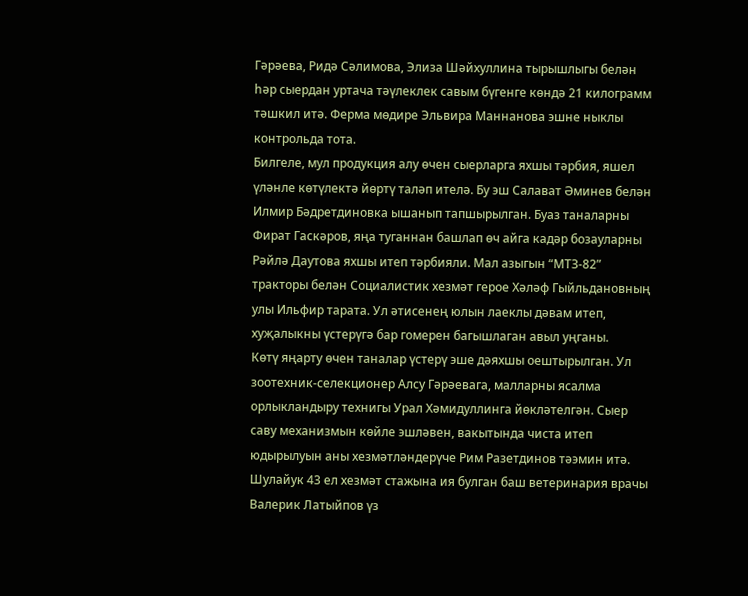Гәрәева, Ридә Сәлимова, Элиза Шәйхуллина тырышлыгы белән һәр сыердан уртача тәүлеклек савым бүгенге көндә 21 килограмм тәшкил итә. Ферма мөдире Эльвира Маннанова эшне ныклы контрольда тота.
Билгеле, мул продукция алу өчен сыерларга яхшы тәрбия, яшел үләнле көтүлектә йөртү таләп ителә. Бу эш Салават Әминев белән Илмир Бәдретдиновка ышанып тапшырылган. Буаз таналарны Фират Гаскәров, яңа туганнан башлап өч айга кадәр бозауларны Рәйлә Даутова яхшы итеп тәрбияли. Мал азыгын “МТЗ-82” тракторы белән Социалистик хезмәт герое Хәләф Гыйльдановның улы Ильфир тарата. Ул әтисенең юлын лаеклы дәвам итеп, хуҗалыкны үстерүгә бар гомерен багышлаган авыл уңганы.
Көтү яңарту өчен таналар үстерү эше дәяхшы оештырылган. Ул зоотехник-селекционер Алсу Гәрәевага, малларны ясалма орлыкландыру технигы Урал Хәмидуллинга йөкләтелгән. Сыер саву механизмын көйле эшләвен, вакытында чиста итеп юдырылуын аны хезмәтләндерүче Рим Разетдинов тәэмин итә. Шулайук 43 ел хезмәт стажына ия булган баш ветеринария врачы Валерик Латыйпов үз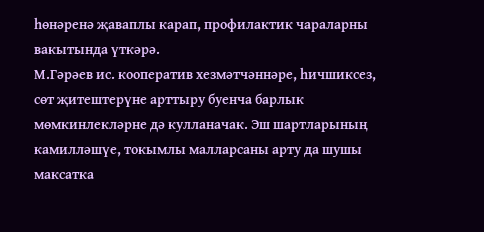һөнәренә җаваплы карап, профилактик чараларны вакытында үткәрә.
М.Гәрәев ис. кооператив хезмәтчәннәре, һичшиксез, сөт җитештерүне арттыру буенча барлык мөмкинлекләрне дә кулланачак. Эш шартларының камилләшүе, токымлы малларсаны арту да шушы максатка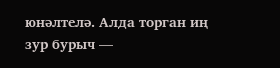юнәлтелә. Алда торган иң зур бурыч —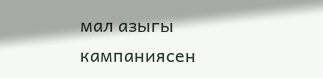мал азыгы кампаниясен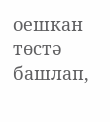оешкан төстә башлап,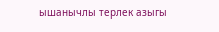ышанычлы терлек азыгы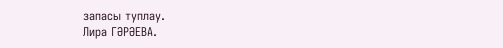запасы туплау.
Лира ГӘРӘЕВА.